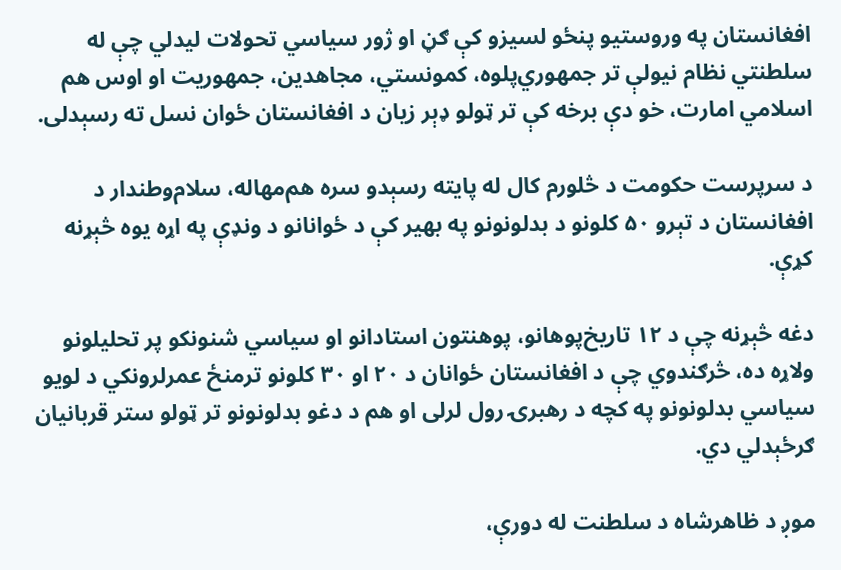افغانستان په وروستیو پنځو لسیزو کې ګڼ او ژور سیاسي تحولات لیدلي چې له سلطنتي نظام نیولې تر جمهوري‌پلوه، کمونستي، مجاهدین، جمهوریت او اوس هم اسلامي امارت، خو دې برخه کې تر ټولو ډېر زیان د افغانستان ځوان نسل ته رسېدلی.

د سرپرست حکومت د څلورم کال له پایته رسېدو سره هم‌مهاله، سلام‌وطندار د افغانستان د تېرو ۵۰ کلونو د بدلونونو په بهیر کې د ځوانانو د ونډې په اړه یوه څېړنه کړې.

دغه څېړنه چې د ۱۲ تاریخ‌پوهانو، پوهنتون استادانو او سیاسي شنونکو پر تحلیلونو ولاړه ده، څرګندوي چې د افغانستان ځوانان د ۲۰ او ۳۰ کلونو ترمنځ عمر‌لرونکي د لویو سیاسي بدلونونو په کچه د رهبرۍ رول لرلی او هم د دغو بدلونونو تر ټولو ستر قربانیان ګرځېدلي دي.

موږ د ظاهرشاه د سلطنت له دورې،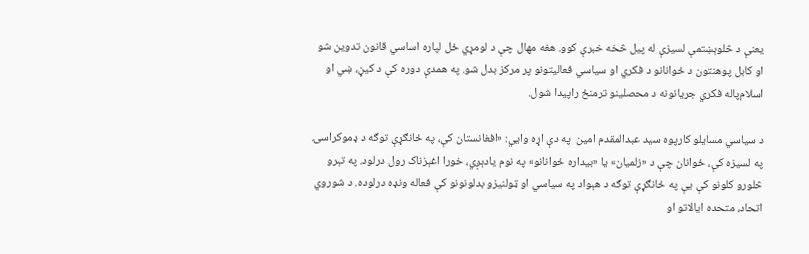یعنې د څلوېښتمې لسیزې له پيل څخه خبرې کوو. هغه مهال چې د لومړي ځل لپاره اساسي قانون تدوین شو او کابل پوهنتون د ځوانانو د فکري او سیاسي فعالیتونو پر مرکز بدل شو. په همدې دوره کې د کیڼ، ښي او اسلام‌پاله فکري جریانونه د محصلینو ترمنځ راپیدا شول.

د سیاسي مسایلو کارپوه سید عبدالمقدم امین  په دې اړه وایي: «افغانستان کې، په ځانګړې توګه د ډموکراسۍ په لسیزه کې، ځوانان چې د «زلمیان» یا «بیداره ځوانانو» په نوم یادېږي، خورا اغېزناک رول درلود. په تېرو څلورو کلونو کې یې په ځانګړې توګه د هېواد په سیاسي او ټولنیزو بدلونونو کې فعاله ونډه درلوده. د شوروي اتحاد، متحده ایالاتو او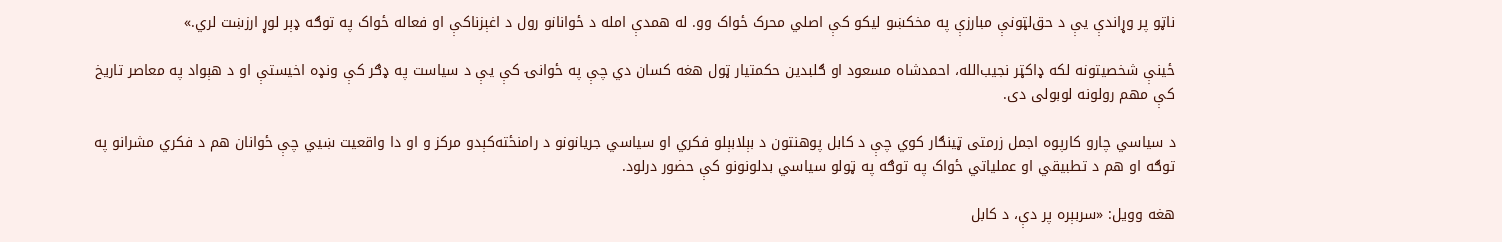ناټو پر وړاندې یې د حق‌لټونې مبارزې په مخکښو لیکو کې اصلي محرک ځواک وو. له همدې امله د ځوانانو رول د اغېزناکې او فعاله ځواک په توګه ډېر لوړ ارزښت لري.»

ځینې شخصیتونه لکه ډاکټر نجیب‌الله، احمدشاه مسعود او ګلبدین حکمتیار ټول هغه کسان دي چې په ځوانۍ کې یې د سیاست په ډګر کې ونډه اخیستې او د هېواد په معاصر تاریخ کې مهم رولونه لوبولی دی.

د سیاسي چارو کارپوه اجمل زرمتی ټینګار کوي چې د کابل پوهنتون د بېلابېلو فکري او سیاسي جریانونو د رامنځته‌کېدو مرکز و او دا واقعیت ښيي چې ځوانان هم د فکري مشرانو په توګه او هم د تطبیقي او عملیاتي ځواک په توګه په ټولو سیاسي بدلونونو کې حضور درلود.

هغه وویل: «سربېره پر دې، د کابل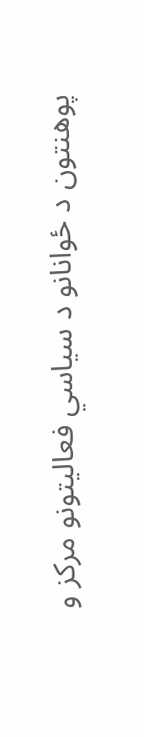پوهنتون د ځوانانو د سیاسي فعالیتونو مرکز و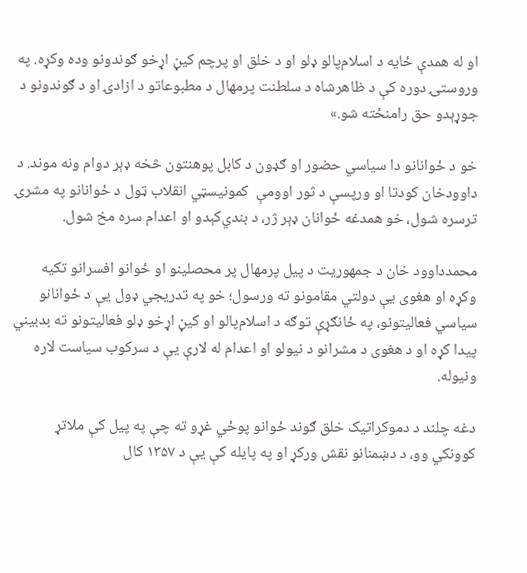او له همدې ځایه د اسلام‌پالو ډلو او د خلق او پرچم کیڼ اړخو ګوندونو وده وکړه. په وروستۍ دوره کې د ظاهرشاه د سلطنت پرمهال د مطبوعاتو د ازادۍ او د ګوندونو د جوړېدو حق رامنځته شو.»

خو د ځوانانو دا سیاسي حضور او ګډون د کابل پوهنتون څخه ډېر دوام ونه موند. د داوودخان کودتا او ورپسې د ثور اوومې  کمونیسټي انقلاب ټول د ځوانانو په مشرۍ ترسره شول، خو همدغه ځوانان ډېر ژر، د بندي‌کېدو او اعدام سره مخ شول.

محمدداوود خان د جمهوریت د پیل پرمهال پر محصلینو او ځوانو افسرانو تکیه وکړه او هغوی یې دولتي مقامونو ته ورسول؛ خو په تدریجي ډول یې د ځوانانو سیاسي فعالیتونو، په ځانګړې توګه د اسلام‌پالو او کیڼ اړخو ډلو فعالیتونو ته بدبیني پیدا کړه او د هغوی د مشرانو د نیولو او اعدام له لارې یې د سرکوب سیاست لاره ونیوله.

دغه چلند د دموکراتیک خلق ګوند ځوانو پوځي غړو ته چې په پیل کې ملاتړ کوونکي وو، د دښمنانو نقش ورکړ او په پایله کې یې د ۱۳۵۷ کال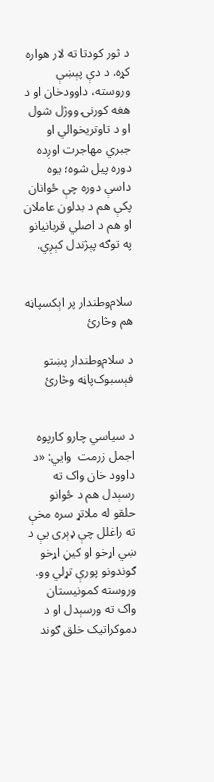د ثور کودتا ته لار هواره کړه. د دې پېښې وروسته، داوودخان او د هغه کورنۍ ووژل شول او د تاوتریخوالي او جبري مهاجرت اوږده دوره پیل شوه؛ یوه داسې دوره چې ځوانان پکې هم د بدلون عاملان او هم د اصلي قربانیانو په توګه پېژندل کېږي.


سلام‌وطندار پر اېکسپاڼه هم وڅارئ

د سلام‌وطندار پښتو فېسبوک‌پاڼه وڅارئ


د سیاسي چارو کارپوه اجمل زرمت  وایي: «د داوود خان واک ته رسېدل هم د ځوانو حلقو له ملاتړ سره مخې ته راغلل چې ډېری یې د ښي اړخو او کیڼ اړخو ګوندونو پورې تړلي وو. وروسته کمونیستان واک ته ورسېدل او د دموکراتیک خلق ګوند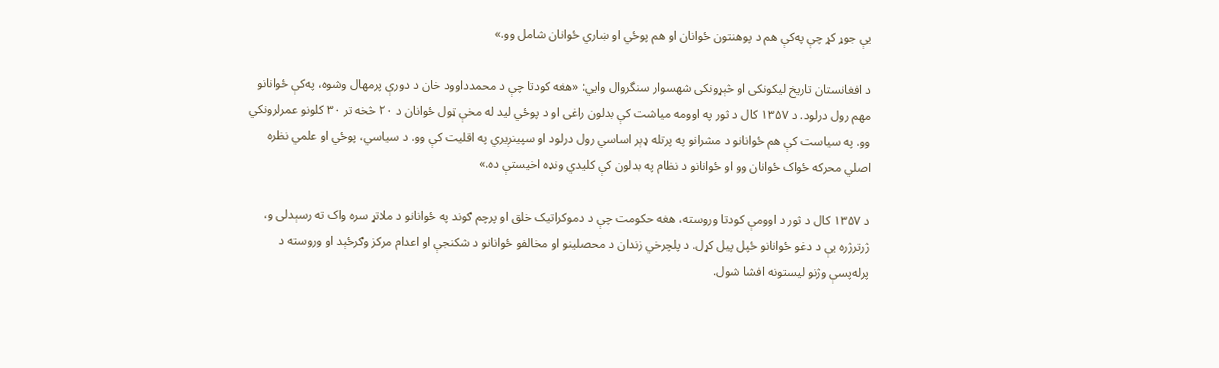یې جوړ کړ چې په‌کې هم د پوهنتون ځوانان او هم پوځي او ښاري ځوانان شامل وو.»

د افغانستان تاریخ لیکونکی او څېړونکی شهسوار سنگروال وایي: «هغه کودتا چې د محمدداوود خان د دورې پرمهال وشوه، په‌کې ځوانانو مهم رول درلود. د ۱۳۵۷ کال د ثور په اوومه میاشت کې بدلون راغی او د پوځي لید له مخې ټول ځوانان د ۲۰ څخه تر ۳۰ کلونو عمرلرونکي وو. په سیاست کې هم ځوانانو د مشرانو په پرتله ډېر اساسي رول درلود او سپینږیري په اقلیت کې وو. د سیاسي، پوځي او علمي نظره اصلي محرکه ځواک ځوانان وو او ځوانانو د نظام په بدلون کې کلیدي ونډه اخیستې ده.»

د ۱۳۵۷ کال د ثور د اوومې کودتا وروسته، هغه حکومت چې د دموکراتیک خلق او پرچم ګوند په ځوانانو د ملاتړ سره واک ته رسېدلی و، ژرترژره یې د دغو ځوانانو ځپل پیل کړل. د پلچرخي زندان د محصلینو او مخالفو ځوانانو د شکنجې او اعدام مرکز وګرځېد او وروسته د پرله‌پسې وژنو لیستونه افشا شول.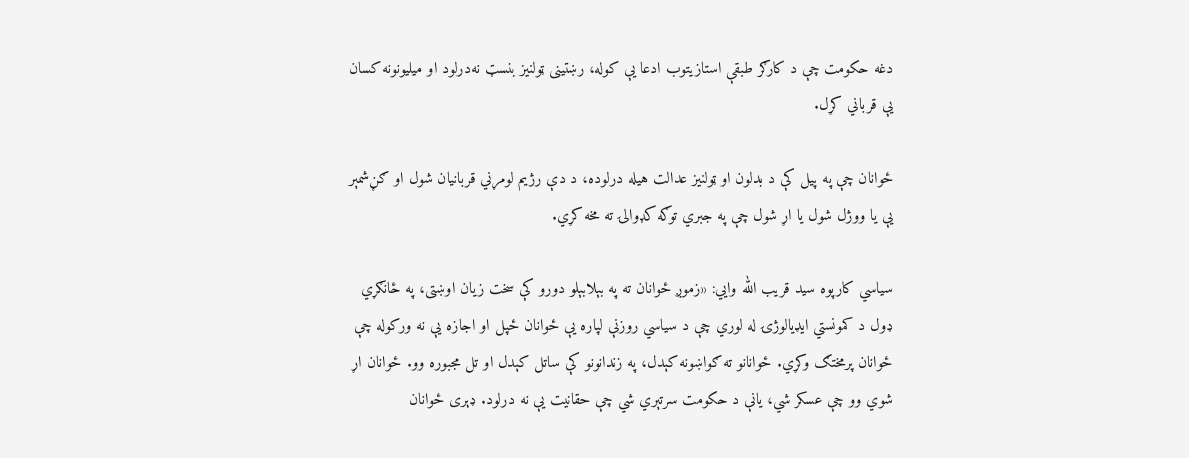دغه حکومت چې د کارګر طبقې استازیتوب ادعا یې کوله، رښتینی ټولنیز بنسټ نه‌درلود او میلیونونه کسان یې قرباني کړل.

ځوانان چې په پیل کې د بدلون او ټولنیز عدالت هیله درلوده، د دې رژیم لومړني قربانیان شول او ګڼ‌شمېر یې یا ووژل شول یا اړ شول چې په جبري توګه کډوالۍ ته مخه کړي.

سیاسي کارپوه سید قریب الله وايي: «زموږ ځوانان ته په بېلابېلو دورو کې سخت زیان اوښتی، په ځانګړي ډول د کمونستي ایډیالوژۍ له لوري چې د سیاسي روزنې لپاره یې ځوانان ځپل او اجازه یې نه ورکوله چې ځوانان پرمختګ وکړي. ځوانانو ته ګواښونه کېدل، په زندانونو کې ساتل کېدل او تل مجبوره وو. ځوانان اړ شوي وو چې عسکر شي، یانې د حکومت سرتېري شي چې حقانیت یې نه درلود. ډېری ځوانان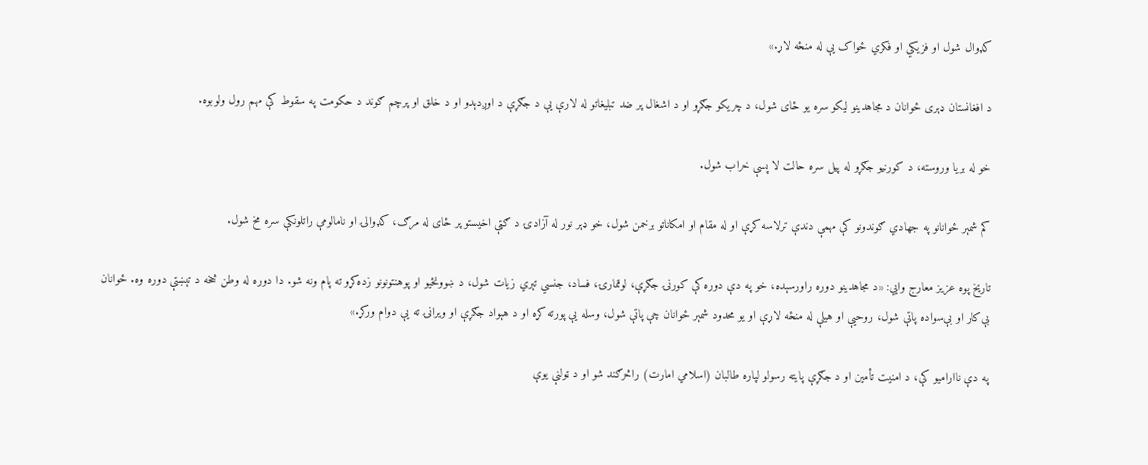کډوال شول او فزیکي او فکري ځواک یې له منځه لاړ.»

د افغانستان ډېری ځوانان د مجاهدينو لیکو سره يو ځای شول، د چريکو جګړو او د اشغال پر ضد تبليغاتو له لارې یې د جګړې د اوږدېدو او د خلق او پرچم ګوند د حکومت په سقوط کې مهم رول ولوبوه.

خو له بریا وروسته، د کورنیو جګړو له پيل سره حالت لا پسې خراب شول.

کم شمېر ځوانانو په جهادي ګوندونو کې مهمې دندې ترلاسه کړې او له مقام او امکاناتو برخمن شول، خو ډېر نور له آزادۍ د ګټې اخیستو پر ځای له مرګ، کډوالۍ او نامالومې راتلونکې سره مخ شول.

تاریخ پوه عزیز معارج وايي: «د مجاهدينو دوره راورسېده، خو په دې دوره کې کورنۍ جګړې، لوټمارۍ، فساد، جنسي تېري زیات شول، د ښوونځيو او پوهنتونونو زده‌کړو ته پام ونه شو. دا دوره له وطن څخه د تېښتې دوره وه. ځوانان بې‌کار او بې‌سواده پاتې شول، روحیې او هیلې له منځه لاړې او يو محدود شمېر ځوانان چې پاتې شول، وسله یې پورته کړه او د هېواد جګړې او ويرانۍ ته یې دوام ورکړ.»

په دې ناارامیو کې، د امنیت تأمین او د جګړې پایته رسولو لپاره طالبان (اسلامي امارت) راڅرګند شو او د ټولنې یوې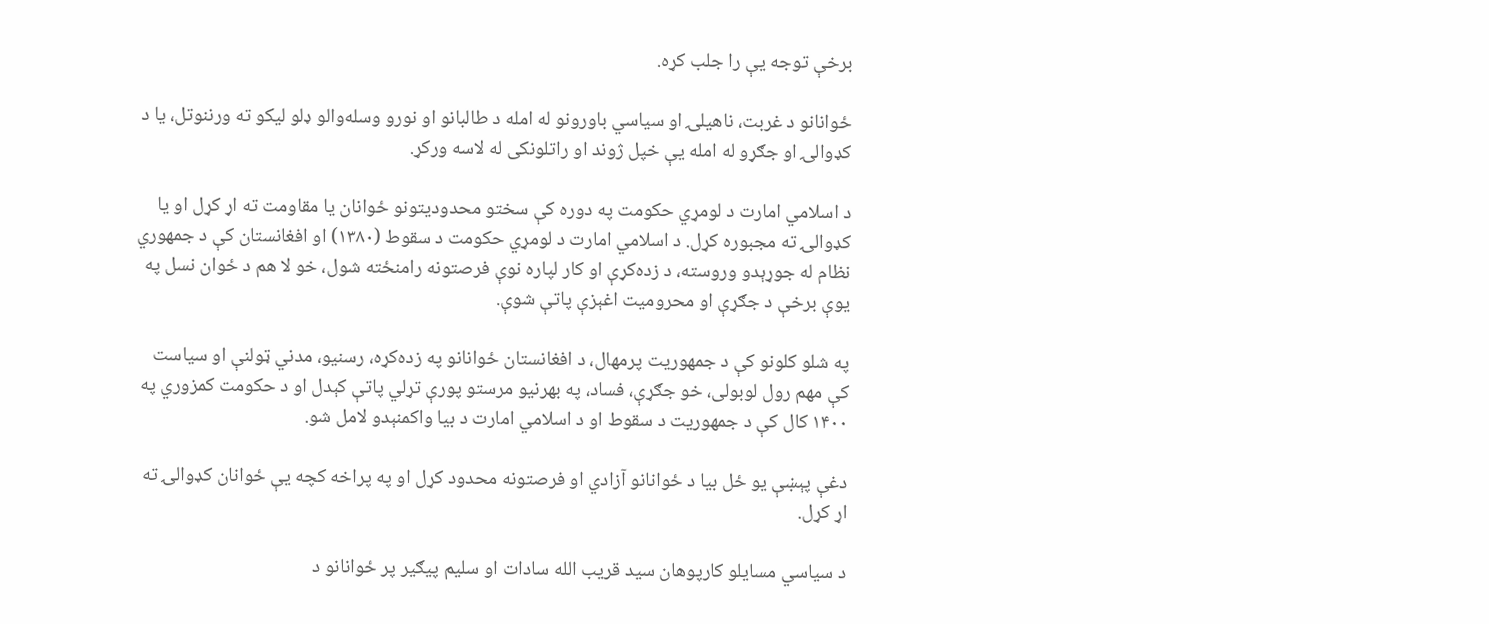برخې توجه یې را جلب کړه.

ځوانانو د غربت، ناهیلۍ او سیاسي باورونو له امله د طالبانو او نورو وسله‌والو ډلو لیکو ته ورننوتل، یا د کډوالۍ او جګړو له امله یې خپل ژوند او راتلونکی له لاسه ورکړ.

د اسلامي امارت د لومړي حکومت په دوره کې سختو محدودیتونو ځوانان یا مقاومت ته اړ کړل او یا کډوالۍ ته مجبوره کړل. د اسلامي امارت د لومړي حکومت د سقوط (۱۳۸۰) او افغانستان کې د جمهوري نظام له جوړېدو وروسته، د زده‌کړې او کار لپاره نوې فرصتونه رامنځته شول، خو لا هم د ځوان نسل په یوې برخې د جګړې او محرومیت اغېزې پاتې شوې.

په شلو کلونو کې د جمهوریت پرمهال، د افغانستان ځوانانو په زده‌کړه، رسنیو، مدني ټولنې او سیاست کې مهم رول لوبولی، خو جګړې، فساد، په بهرنیو مرستو پورې تړلي پاتې کېدل او د حکومت کمزوري په ۱۴۰۰ کال کې د جمهوریت د سقوط او د اسلامي امارت د بیا واکمنېدو لامل شو.

دغې پېښې یو ځل بیا د ځوانانو آزادي او فرصتونه محدود کړل او په پراخه کچه یې ځوانان کډوالۍ ته اړ کړل.

د سیاسي مسایلو کارپوهان سید قریب الله سادات او سلیم پیګیر پر ځوانانو د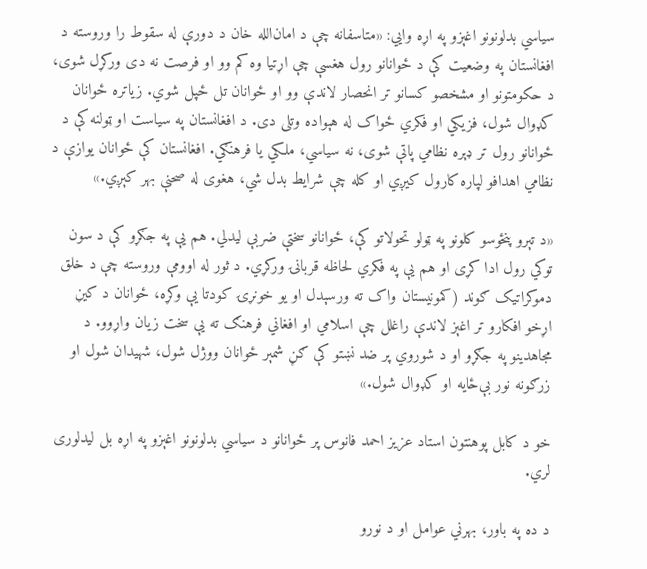سیاسي بدلونونو اغېزو په اړه وايي: «متاسفانه چې د امان‌الله خان د دورې له سقوط را وروسته د افغانستان په وضعیت کې د ځوانانو رول هغسې چې اړتیا وه کم وو او فرصت نه دی ورکړل شوی، د حکومتونو او مشخصو کسانو تر انحصار لاندې وو او ځوانان تل ځپل شوي. زیاتره ځوانان کډوال شول، فزیکي او فکري ځواک له هېواده وتلی دی. د افغانستان په سیاست او ټولنه کې د ځوانانو رول تر ډېره نظامي پاتې شوی، نه سیاسي، ملکي یا فرهنګي. افغانستان کې ځوانان یوازې د نظامي اهدافو لپاره کارول کیږي او کله چې شرایط بدل شي، هغوی له صحنې بهر کېږي.»

«د تېرو پنځوسو کلونو په ټولو تحولاتو کې، ځوانانو سختې ضربې لیدلي. هم یې په جګړو کې د سون توکي رول ادا کړی او هم یې په فکري لحاظه قربانۍ ورکړي. د ثور له اوومې وروسته چې د خلق دموکراتیک ګوند (کمونیستان واک ته ورسېدل او یو خونړۍ کودتا یې وکړه، ځوانان د کیڼ اړخو افکارو تر اغېز لاندې راغلل چې اسلامي او افغاني فرهنګ ته یې سخت زیان واړوو. د مجاهدینو په جګړو او د شوروي پر ضد نښتو کې ګڼ شمېر ځوانان ووژل شول، شهیدان شول او زرګونه نور بې‌ځایه او کډوال شول.»

خو د کابل پوهنتون استاد عزیز احمد فانوس پر ځوانانو د سیاسي بدلونونو اغېزو په اړه بل لیدلوری لري.

د ده په باور، بهرني عوامل او د نورو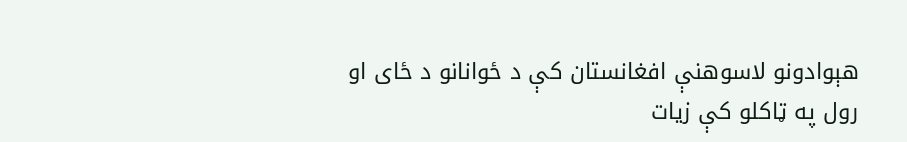هېوادونو لاسوهنې افغانستان کې د ځوانانو د ځای او رول په ټاکلو کې زیات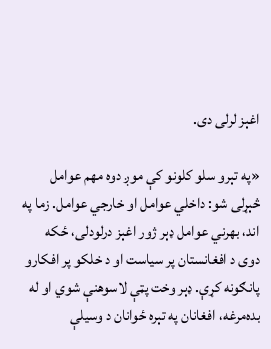اغېز لرلی دی.

«په تېرو سلو کلونو کې موږ دوه مهم عوامل څېړلی شو: داخلي عوامل او خارجي عوامل. زما په اند، بهرني عوامل ډېر ژور اغېز درلودلی، ځکه دوی د افغانستان پر سیاست او د خلکو پر افکارو پانګونه کړې. ډېر وخت پټې لاسوهنې شوي او له بده‌مرغه، افغانان په تېره ځوانان د وسیلې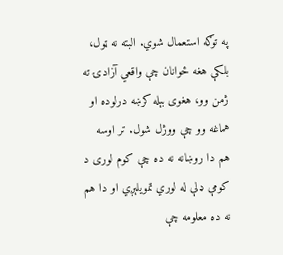په توګه استعمال شوي. البته نه ټول، بلکې هغه ځوانان چې واقعي آزادۍ ته ژمن وو، هغوی بېله کرښه درلوده او هماغه وو چې ووژل شول. تر اوسه هم دا روښانه نه ده چې کوم لوری د کومې ډلې له لوري تمویلېږي او دا هم نه ده معلومه چې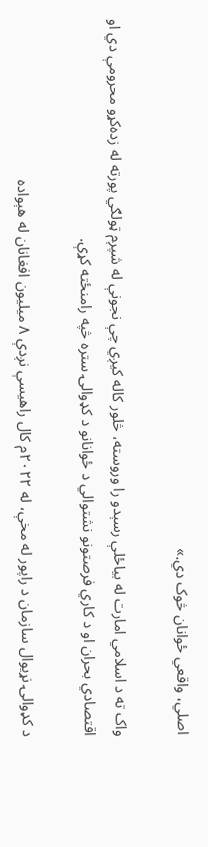اصلي، واقعي ځوانان څوک دي.»

واک ته د اسلامي امارت له بیاځلې رسېدو را وروسته، څلور کاله کیږي چې نجونې له شپږم ټولګي پورته له زده‌کړو محرومې دي او اقتصادي بحران او د کاري فرصتونو نشتوالي د ځوانانو د کډوالۍ ستره څپه رامنځته کړې.

د کډوالۍ نړیوال سازمان د راپور له مخې، له ۲۰۲۲م کال راهیسې نږدې ۸ میلیون افغانان له هېواده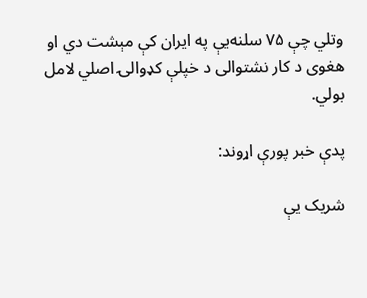وتلي چې ۷۵ سلنه‌یې په ایران کې مېشت دي او هغوی د کار نشتوالی د خپلې کډوالۍ اصلي لامل بولي.

پدې خبر پورې اړوند:

شریک یې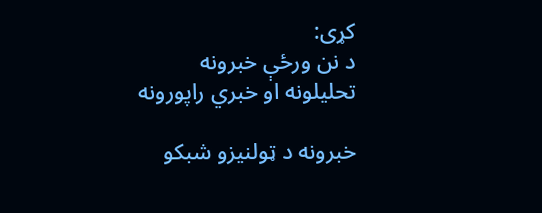کړی:
د نن ورځې خبرونه
تحلیلونه او خبري راپورونه

خبرونه د ټولنیزو شبکو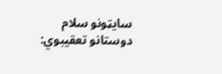سایټونو سلام دوستانو تعقیبوي: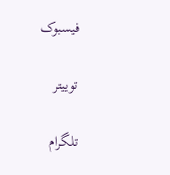فیسبوک

توییتر

تلگرام